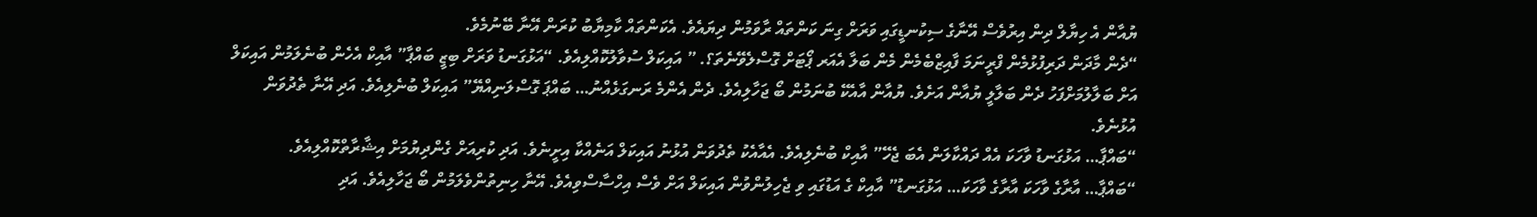ޔުއާން އެ ހިޔާލް ދިން އިރުވެސް އޭނާގެ ސިކުނޑީގައި ވަރަށް ގިނަ ކަންތައް ރާވަމުން ދިޔައެވެ. އެކަންތައް ކާމިޔާބު ކުރަން އޭނާ ބޭނުމެވެ.
“ދެން މާދަން ދަރިފުޅުމެން ފްރީނަމަ ފާއިޒްބެމެން މެން ބަލާ އެއަރ ޕޯޓަށް ގޮސްލެވޭނެތަ؟. ” އައިކަލް ސުވާލުކޮއްލިއެވެ. “އަޅުގަނޑު ވަރަށް ބިޒީ ބައްޕާ” އާއިކް އެހެން ބުނެލަމުން އައިކަލް އަށް ބަލާލުމަށްފަހު ދެން ބަލާލީ ޔުއާން އަށެވެ. ޔުއާން އާއެކޭ ބުނަމުން ބޯ ޖަހާލިއެވެ. ދެން އެންމެ ރަނގަޅެއްނު… ބައްޕަ ގޮސްލަނިއްޔޭ” އައިކަލް ބުނެލިއެވެ. އަދި އޭނާ ތެދުވަން އުޅުނެވެ.
“ބައްޕާ… އަޅުގަނޑު ވާހަކަ އެއް ދައްކާލަން އެބަ ޖެހޭ” އާއިކް ބުނެލިއެވެ. އެއާއެކު ތެދުވަން އުޅުނު އައިކަލް އަނެއްކާ އިށީނެވެ. އަދި ކުރިއަށް ގެންދިޔުމަށް އިޝާރާތްކޮއްލިއެވެ.
“ބައްޕާ… އާރާގެ ވާހަކަ އާރާގެ ވާހަކަ… އަޅުގަނޑު” އާއިކް ގެ އަޑުގައި ވި ޖެހިލުންވުން އައިކަލް އަށް ވެސް އިހްސާސްވިއެވެ. އޭނާ ހިނިތުންވެލަމުން ބޯ ޖަހާލިއެވެ. އަދި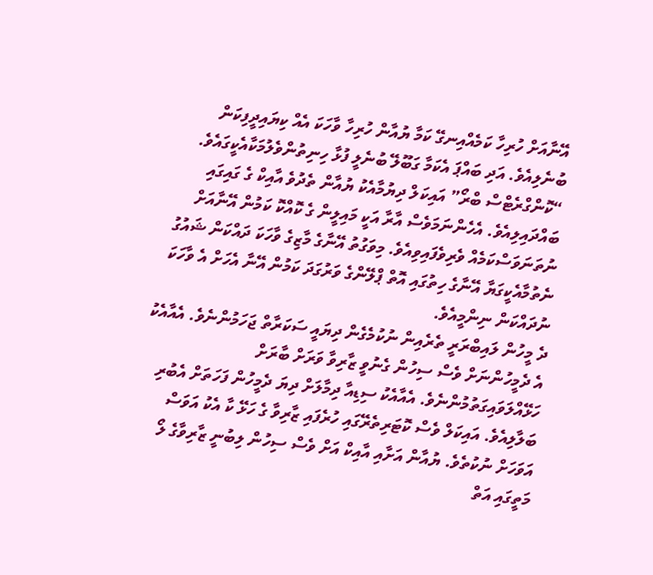އޭނާއަށް ހުރިހާ ކަމެއްއިނގޭ ކަމާ ޔުއާން ހުރިހާ ވާހަކަ އެއް ކިޔައިދީފިކަން ބުނެލިއެވެ. އަދި ބައްޕަ އެކަމާ ގަބޫލޭ ބުނެލީ ފުޅާ ހިނިތުންވެލުމަކާއެކީގައެވެ.
“ކޮންގްރެޓްސް ބްރޯ” އައިކަލް ދިޔުމާއެކު ޔުއާން ތެދުވެ އާއިކް ގެ ގައިގައި ބައްދައިލިއެވެ. އެހެންނަމަވެސް އާރާ އަކީ މައިލީން ގެ ކޮއްކޮ ކަމުން އޭނާއަށް ނުތަނަވަސްކަމެއް ވެރިވެފައިވިއެވެ. މިވަގުތު އޭނާގެ މާޒިގެ ވާހަކަ ދައްކަން ޝައުގު ނެތުމާއެކީގަޔާ އޭނާގެ ހިތުގައި އޮތް ޕްލޭންގެ ވަރުގަދަ ކަމުން އޭނާ އެހަށް އެ ވާހަކަ ނުދައްކަން ނިންމީއެވެ.
ދެ މީހުން ލައިބްރަރީ ތެރެއިން ނުކުމެގެން ދިޔައީ ސަކަރާތް ޖަހަމުންނެވެ. އެއާއެކު އެ ދެމީހުންނަށް ވެސް ސިހުން ގެނުވީ ޒާރިވާ ވަރަށް ބާރަށް ހަޅޭއްލަވައިގަތުމުންނެވެ. އެއާއެކު ސިޑިއާ ދިމާލަށް ދިޔަ ދެމީހުން ފަހަތަށް އެބުރި ބަލާލިއެވެ. އައިކަލް ވެސް ކޮޓަރިތެރޭގައި ހުރެފައި ޒާރިވާ ގެ ހަޅޭ ކާ އެކު އަވަސް އަވަހަށް ނުކުތެވެ. ޔުއާން އަށާއި އާއިކް އަށް ވެސް ސިހުން ލިބުނީ ޒާރިވާގެ ލޯ މަތީގައި އަތް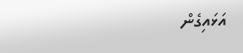އަޅައިގެން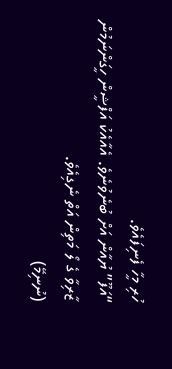ހުރި މީހާ ފެނިފައެވެ.
“އަފޫ” ޔުއާން އަށް ބުނެވުނެވެ. އެއާއެކު އަފްޝީން ހީގަންނަމުން ޒާރިވާ ގެ ލޯ މަތިން އަތް ނެގިއެވެ.
(ނުނިމޭ)